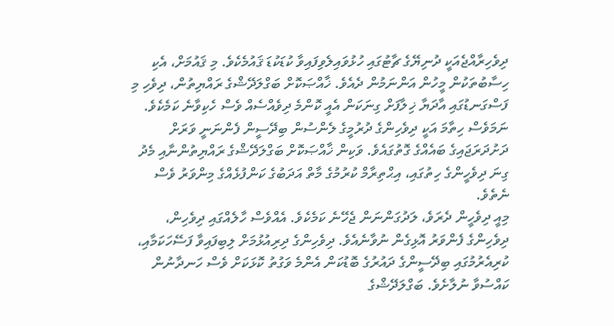ދިވެހިރާއްޖެއަކީ ދުނިޔޭގެ ޗާޓުގައި ހުޅުވައިލެވިފައިވާ ކުޑަކުޑަ ޤައުމެކެވެ. މި ޤައުމަށް، އެކި ހިސާބުތަކުން މީހުން އަންނަމުން ދެއެވެ. ޚާއްޞަކޮށް ބަގްލަދޭޝްގެ ރައްޔިތުން، ދިވެހި މި ފަސްގަނޑުގައި އާދަޔާ ޚިލާފަށް ގިނަކަން އެއީ ކޮންމެ ދިވެއްސެއް ވެސް ހެކިވާނެ ކަމެކެވެ. ނަމަވެސް ހިތާމަ އަކީ ދިވެހިންގެ ދުރުމީގެ ލެންސުން ބިދޭސީން ފެންނަނީ ވަރަށް ދަށުދަރަޖައިގެ ބައެއްގެ ގޮތުގައެވެ. ވަކިން ޚާއްޞަކޮށް ބަގްލަދޭޝްގެ ރައްޔިތުންނާއި މެދު ގިނަ ދިވެހީންގެ ހިތުގައި، އިޙްތިރާމް ކުރުމުގެ މާތް އަދަބުގެ ކަންފުޅެއްގެ މިންވަރު ވެސް ނެތެވެ.
މިއީ ދިވެހީން ދެރަވެ، ލަދުގަންނަން ޖެހޭނެ ކަމެކެވެ. އެއްވެސް ހާލެއްގައި ދިވެހިން، ދިވެހިންގެ ފެންވަރު އޮޅިގެން ނުވާނެއެވެ. ދިވެހިންގެ ދިރިއުޅުމަށް ލިބިފައިވާ ފަސޭހަކަމާއި، ކުރިއެރުމުގައި ބިދޭސީންގެ ދައުރުގެ ބޮޑުކަން އެންމެ ވަގުތު ކޮޅަކަށް ވެސް ހަނދާނުން ކައްސުވާ ނުލާށެވެ. ބަގްލަދޭޝްގެ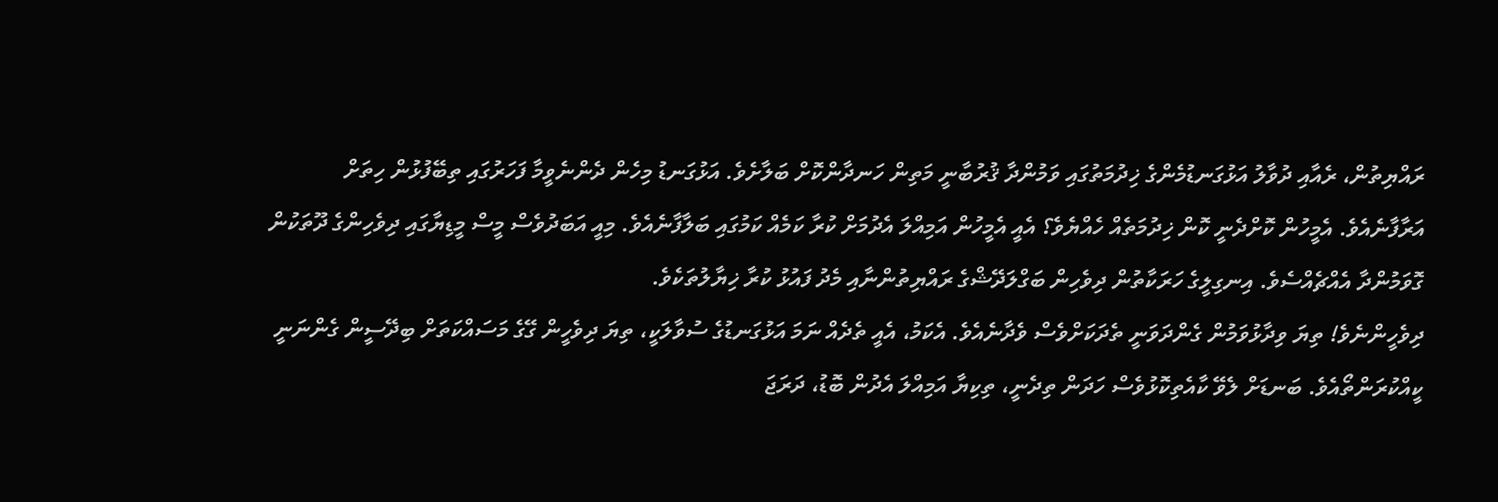ރައްޔިތުން، ރެއާއި ދުވާލު އަޅުގަނޑުމެންގެ ޚިދުމަތުގައި ވަމުންދާ ޤުރުބާނީ މަތިން ހަނދާންކޮށް ބަލާށެވެ. އަޅުގަނޑު މިހެން ދެންނެވީމާ ފަހަރުގައި ތިބޭފުޅުން ހިތަށް އަރާފާނެއެވެ. އެމީހުން ކޮށްދެނީ ކޮން ޚިދުމަތެއް ހެއްޔެވެ؟ އެއީ އެމީހުން އަމިއްލަ އެދުމަށް ކުރާ ކަމެއް ކަމުގައި ބަލާފާނެއެވެ. މިއީ އަބަދުވެސް މީސް މީޑިޔާގައި ދިވެހިންގެ ދޫތަކުން ގޮވަމުންދާ އެއްޗެއްސެވެ. އިނގިލީގެ ހަރަކާތުން ދިވެހިން ބަގްލަދޭޝްގެ ރައްޔިތުންނާއި މެދު ފައުޅު ކުރާ ޚިޔާލުތަކެވެ.
ދިވެހީންނެވެ! ތިޔަ ވިދާޅުވަމުން ގެންދަވަނީ ތެދަކަށްވެސް ވެދާނެއެވެ. އެކަމު، އެއީ ތެދެއް ނަމަ އަޅުގަނޑުގެ ސުވާލަކީ، ތިޔަ ދިވެހީން ގޭގެ މަސައްކަތަށް ބިދޭސީން ގެންނަނީ ކީއްކުރަންތޯއެވެ. ބަނޑަށް ލެވޭ ކާއެތިކޮޅުވެސް ހަދަން ތިދެނީ، ތިކިޔާ އަމިއްލަ އެދުން ބޮޑު، ދަރަޖަ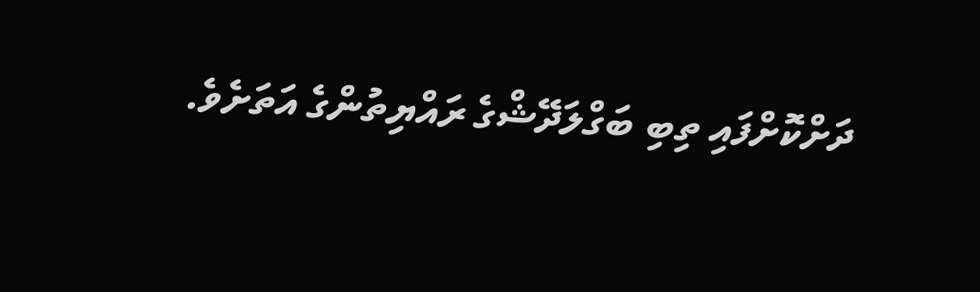ދަށްކޮށްފައި ތިބި ބަގްލަދޭޝްގެ ރައްޔިތުންގެ އަތަށެވެ.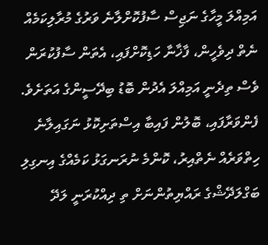އަމިއްލަ މީހާގެ ނަޖިސް ސާފުކޮށްލާނެ ވަރުގެ މުރާލިކަމެއް ނެތް ދިވެހީން، ފާޚާނާ ހަޑިކޮށްފައި، އެތަން ސާފުކުރަން ވެސް ތިދެނީ އަމިއްލަ އެދުން ބޮޑު ބިދޭސީންގެ އަތަށެވެ. ފެންވަރާފައި، ބޮލުން ފައިބާ އިސްތަށިކޮޅު ނަގައިލާނެ ހިތްވަރެއް ނެތްއިރު، ކޮންމެ ނުރަނގަޅު ކަމެއްގެ އިނގިލި ބަގްލަދޭޝްގެ ރައްޔިތުންނަށް ތި ދިއްކުރަނީ ލަދޭ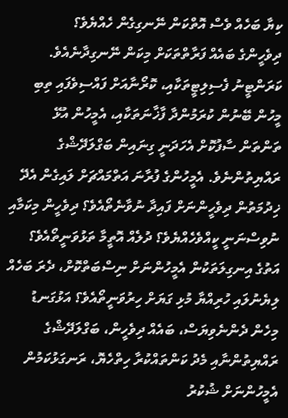ކިޔާ ބަހެއް ވެސް އޮތްކަން ނޭނގިގެން ހެއްޔެވެ؟
ދިވެހީންގެ ބައެއް ފަރާތްތަކަށް މިކަން ނޭނގިދާނެއެވެ. ކަރަންޓީނު ފެސިލިޓީތަކާއި، ކޮރޯނާއަށް ފައްސިވެފައި ތިބި މީހުން ބޭނުން ކުރަމުންދާ ފާޚާނަތަކާއި، އެމީހުން އުޅޭ ތަންތަން ސާފުކޮށް އެހަދަނީ ގިނައިން ބަގްލަދޭޝްގެ ރައްޔިތުންނެވެ. އެމީހުންގެ ފުރާނަ އަތްމައްޗަށް ލައިގެން އެދޭ ޚިދުމަތުން ދިވެހީންނަށް ފައިދާ ނުވާނެތޯއެވެ؟ ދިވެހީން މިކަމާއި ނުވިސްނަނީ ކީއްވެހެއްޔެވެ؟ ދުލެއް އޮތީމާ ތަޅުވަނީތޯއެވެ؟ އަތުގެ އިނގިލަތަކުން އެމީހުންނަށް ނިސްބަތްކޮށް، ދެރަ ބަހެއް ލިޔެނުލައި ހުރިއްޔާ މުޅި ގަޔަށް ހިރުވަނީތޯއެވެ؟ އަޅުގަނޑު މިހެން ދެންނެވިޔަސް، ބައެއް ދިވެހީން، ބަގްލަދޭޝްގެ ރައްޔިތުންނާއި މެދު ކަންތައްކުރާ ހިތްހެޔޮ، ރަނގަޅުކަމުން އެމީހުންނަށް ޝުކުރު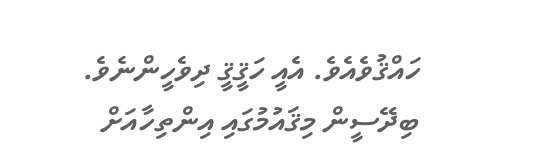ހައްޤުވެއެވެ. އެއީ ހަޤީޤީ ދިވެހީންނެވެ.
ބިދޭސީން މިޤައުމުގައި އިންތިހާއަށް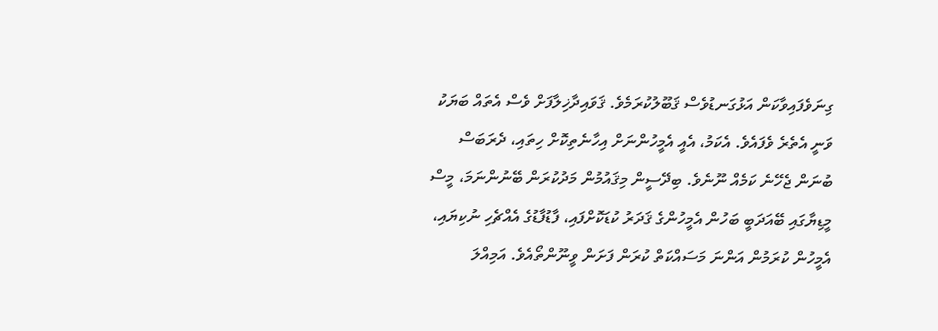ގިނަވެފައިވާކަން އަޅުގަނޑުވެސް ޤަބޫލުކުރަމެވެ. ޤަވައިދާޚިލާފަށް ވެސް އެތައް ބަޔަކު ވަނީ އެތެރެ ވެފައެވެ. އެކަމު، އެއީ އެމީހުންނަށް އިހާނެތިކޮށް ހިތައި، ދެރަބަސް ބުނަން ޖެހޭނެ ކަމެއް ނޫނެވެ. ބިދޭސީން މިޤައުމުން މަދުކުރަން ބޭނުންނަމަ، މީސް މީޑިޔާގައި ބޭއަދަބީ ބަހުން އެމީހުންގެ ޤަދަރު ކުޑަކޮށްފައި، ފާޑުފާޑުގެ އެއްޗެހި ނުކިޔައި، އެމީހުން ކުރަމުން އަންނަ މަސައްކަތް ކުރަން ފަށަން ވީނޫންތޯއެވެ. އަމިއްލަ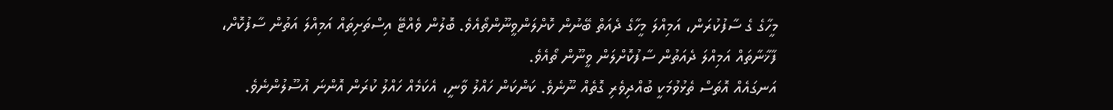މީހާގެ ގެ ސާފުކުރަން، އަމިއްލަ މީހާގެ ދެއަތް ބޭނުން ކޮށްލަންވީނޫންތޯއެވެ. ބޮލުން ވެއްޓޭ އިސްތަށިތައް އަމިއްލަ އަތުން ސާފުކޮށް، ފާޚާނާތައް އަމިއްލަ ދެއަތުން ސާފުކޮށްލަން ވީނޫން ތޯއެވެ.
އަނގައެއް އޮތަސް ތެޅުވުމަކީ ބުއްދިވެރި ގޮތެއް ނޫނެވެ. ކަންކަން ހައްލު ވާނީ، އެކަމެއް ހައްލު ކުރަން އޮންނަ އުސޫލުންނެވެ.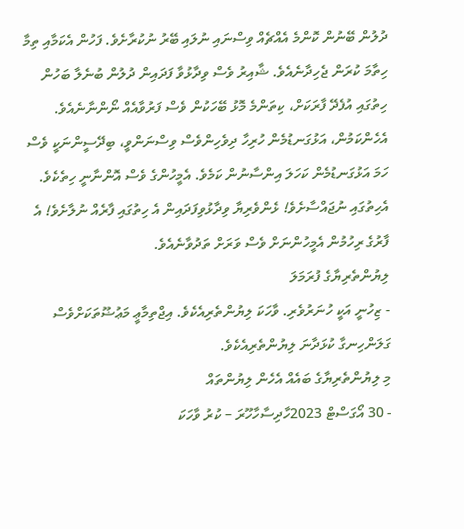ދުލުން ބޭނުން ކޮންމެ އެއްޗެއް ވިސްނައި ނުލައި ބޭރު ނުކުރާށެވެ. ފަހުން އެކަމާއި ތިމާ ހިތާމަ ކުރަން ޖެހިދާނެއެވެ. ޝާއިރު ވެސް ވިދާޅުވާ ފަދައިން ދުލުން ބުނެލާ ބަހުން ހިތުގައި އުފެދޭ ފާރަކަށް، ކިތަންމެ މޮޅު ބޭހަކުން ވެސް ފަރުވާއެއް ނޯންނާނެއެވެ.
އެހެންކަމުން، އަޅުގަނޑުމެން ހުރިހާ ދިވެހިންވެސް ވިސްނަންވީ، ބިދޭސީންނަކީ ވެސް ހަމަ އަޅުގަނޑުމެން ކަހަލަ އިންސާނުން ކަމެވެ. އެމީހުންގެ ވެސް އޮންނާނީ ހިތެކެވެ. އެހިތުގައި ނުޖައްސާށެވެ! ޅެންވެރިޔާ ވިދާޅުވިފަދައިން އެ ހިތުގައި ފާރެއް ނުލާށެވެ! އެ ފާރުގެ ރިހުމުން އެމީހުންނަށް ވެސް ވަރަށް ތަދުވާނެއެވެ.
ލިޔުންތެރިޔާގެ ފުރަމަލަ
- ޒިހުނީ އަކީ ހުނަރުވެރި. ވާހަކަ ލިޔުންތެރިއެކެވެ. އިޖްތިމާޢީ މަޢުޟޫތަކަށްވެސް ގަލަންހިނގާ ކުޅަދާނަ ލިޔުންތެރިއެކެވެ.
މި ލިޔުންތެރިޔާގެ ބައެއް އެހެން ލިޔުންތައް
- 30 އޯގަސްޓް 2023ހާދިސާހާހޫރަ – ކުރު ވާހަކަ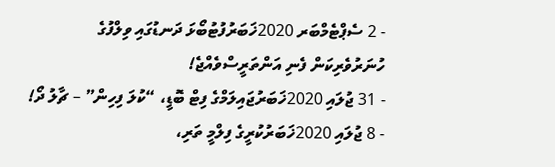- 2 ސެޕްޓެމްބަރ 2020ޚަބަރުފުޓުބޯޅަ ދަނޑުގައި ވިލްފުގެ ހުނަރުވެރިކަން ފެނި އަންތަރީސްވެއްޖެ!
- 31 ޖުލައި 2020ޚަބަރުޖައިލަމްގެ ފިޓް ބޮޑީ، “ކުލަ ފިހިން” – ޗާލު ދޯ!
- 8 ޖުލައި 2020ޚަބަރުކުރީގެ ފިލްމީ ތަރި،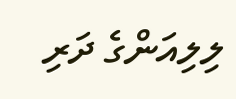ލިލިއަންގެ ދަރި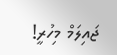ޖައިލަމް މިހުރީ!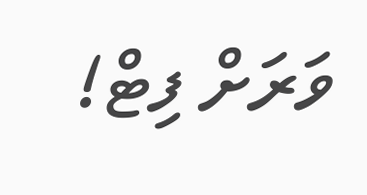ވަރަށް ފިޓް!